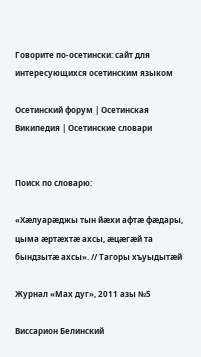Говорите по-осетински: сайт для интересующихся осетинским языком

Осетинский форум | Осетинская Википедия | Осетинские словари


Поиск по словарю:

«Хæлуарæджы тын йæхи афтæ фæдары, цыма æртæхтæ ахсы, æцæгæй та бындзытæ ахсы». // Тагоры хъуыдытæй

Журнал «Мах дуг», 2011 азы №5

Виссарион Белинский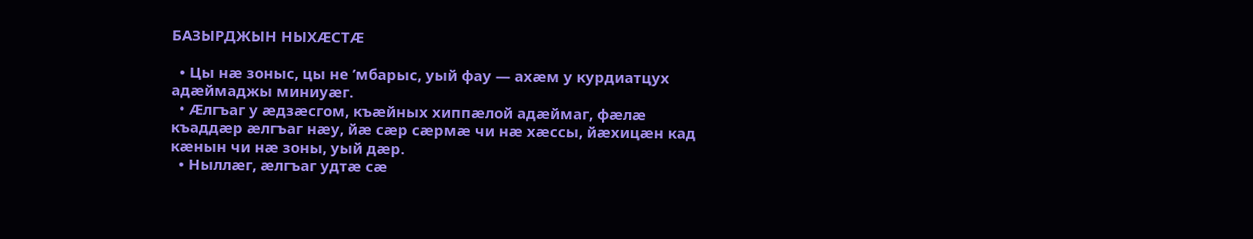БАЗЫРДЖЫН НЫХÆСТÆ

  • Цы нæ зоныс, цы не ’мбарыс, уый фау — ахæм у курдиатцух адæймаджы миниуæг.
  • Æлгъаг у æдзæсгом, къæйных хиппæлой адæймаг, фæлæ къаддæр æлгъаг нæу, йæ сæр сæрмæ чи нæ хæссы, йæхицæн кад кæнын чи нæ зоны, уый дæр.
  • Ныллæг, æлгъаг удтæ сæ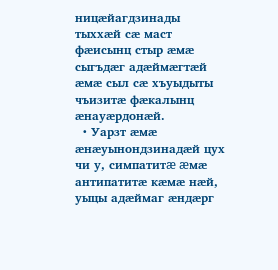ницæйагдзинады тыххæй сæ маст фæисынц стыр æмæ сыгъдæг адæймæгтæй æмæ сыл сæ хъуыдыты чъизитæ фæкалынц æнауæрдонæй.
  • Уарзт æмæ æнæуынондзинадæй цух чи у, симпатитæ æмæ антипатитæ кæмæ нæй, уыцы адæймаг æндæрг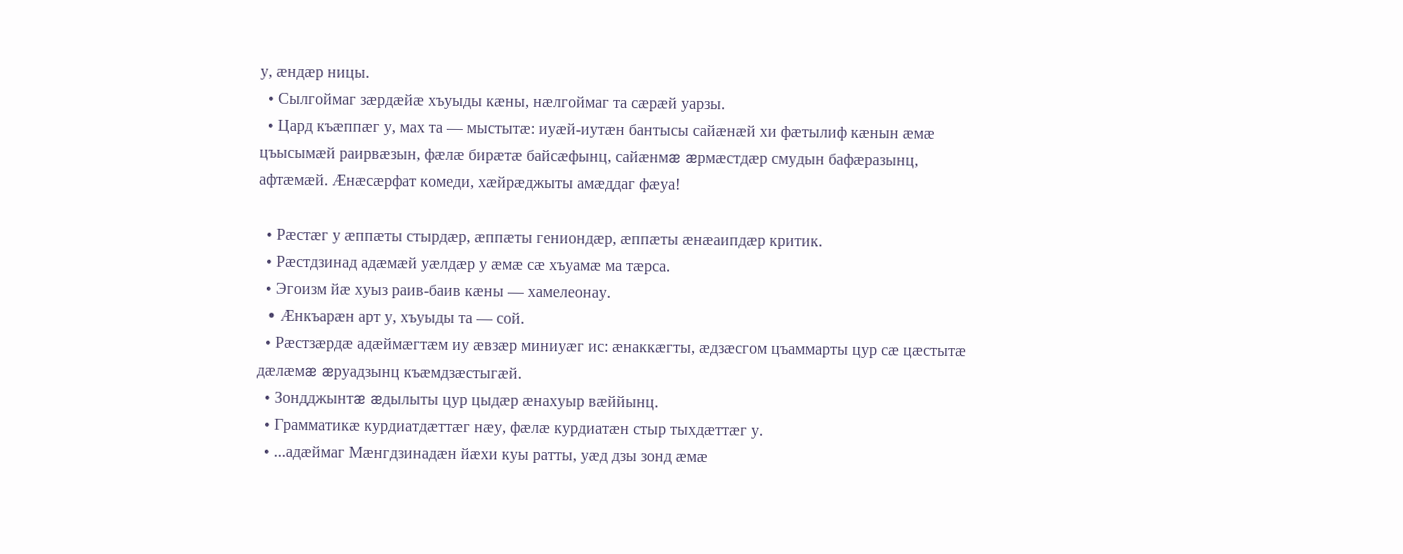у, æндæр ницы.
  • Сылгоймаг зæрдæйæ хъуыды кæны, нæлгоймаг та сæрæй уарзы.
  • Цард къæппæг у, мах та — мыстытæ: иуæй-иутæн бантысы сайæнæй хи фæтылиф кæнын æмæ цъысымæй раирвæзын, фæлæ бирæтæ байсæфынц, сайæнмæ æрмæстдæр смудын бафæразынц, афтæмæй. Æнæсæрфат комеди, хæйрæджыты амæддаг фæуа!

  • Рæстæг у æппæты стырдæр, æппæты гениондæр, æппæты æнæаипдæр критик.
  • Рæстдзинад адæмæй уæлдæр у æмæ сæ хъуамæ ма тæрса.
  • Эгоизм йæ хуыз раив-баив кæны — хамелеонау.
  • Æнкъарæн арт у, хъуыды та — сой.
  • Рæстзæрдæ адæймæгтæм иу æвзæр миниуæг ис: æнаккæгты, æдзæсгом цъаммарты цур сæ цæстытæ дæлæмæ æруадзынц къæмдзæстыгæй.
  • Зондджынтæ æдылыты цур цыдæр æнахуыр вæййынц.
  • Грамматикæ курдиатдæттæг нæу, фæлæ курдиатæн стыр тыхдæттæг у.
  • ...адæймаг Мæнгдзинадæн йæхи куы ратты, уæд дзы зонд æмæ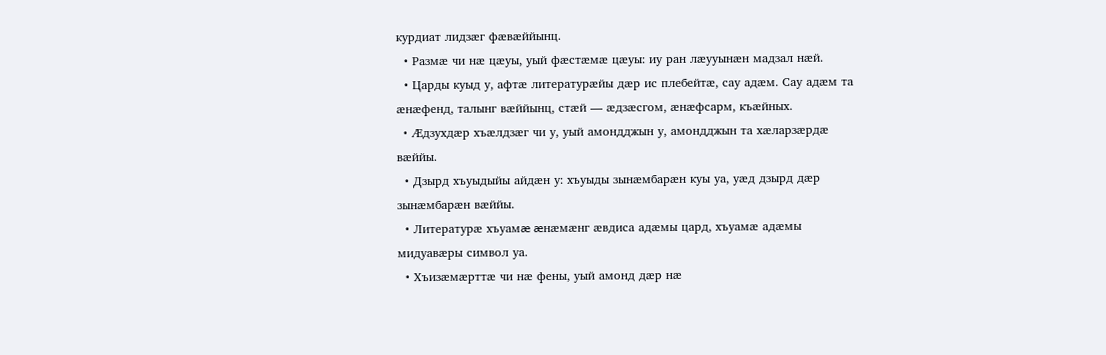курдиат лидзæг фæвæййынц.
  • Размæ чи нæ цæуы, уый фæстæмæ цæуы: иу ран лæууынæн мадзал нæй.
  • Царды куыд у, афтæ литературæйы дæр ис плебейтæ, сау адæм. Сау адæм та æнæфенд, талынг вæййынц, стæй — æдзæсгом, æнæфсарм, къæйных.
  • Æдзухдæр хъæлдзæг чи у, уый амондджын у, амондджын та хæларзæрдæ вæййы.
  • Дзырд хъуыдыйы айдæн у: хъуыды зынæмбарæн куы уа, уæд дзырд дæр зынæмбарæн вæййы.
  • Литературæ хъуамæ æнæмæнг æвдиса адæмы цард, хъуамæ адæмы мидуавæры символ уа.
  • Хъизæмæрттæ чи нæ фены, уый амонд дæр нæ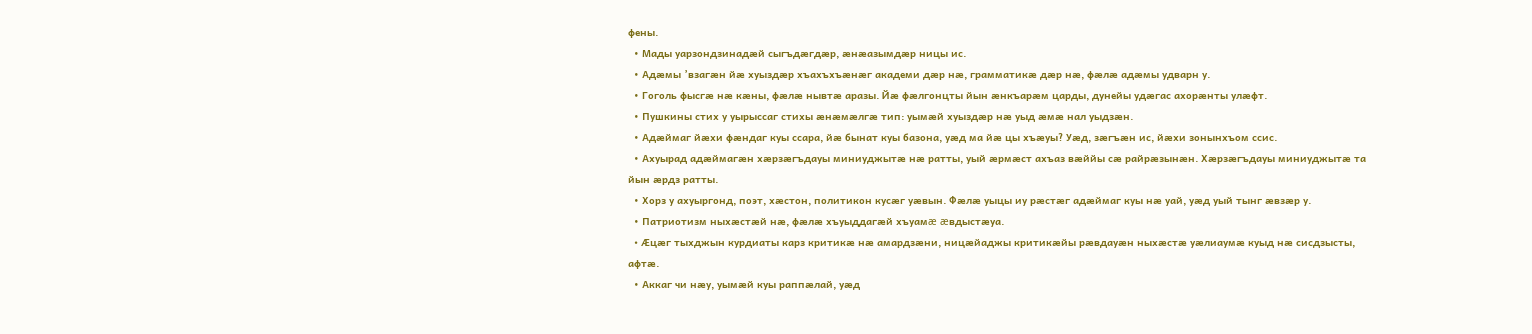фены.
  • Мады уарзондзинадæй сыгъдæгдæр, æнæазымдæр ницы ис.
  • Адæмы ’взагæн йæ хуыздæр хъахъхъæнæг академи дæр нæ, грамматикæ дæр нæ, фæлæ адæмы удварн у.
  • Гоголь фысгæ нæ кæны, фæлæ нывтæ аразы. Йæ фæлгонцты йын æнкъарæм царды, дунейы удæгас ахорæнты улæфт.
  • Пушкины стих у уырыссаг стихы æнæмæлгæ тип: уымæй хуыздæр нæ уыд æмæ нал уыдзæн.
  • Адæймаг йæхи фæндаг куы ссара, йæ бынат куы базона, уæд ма йæ цы хъæуы? Уæд, зæгъæн ис, йæхи зонынхъом ссис.
  • Ахуырад адæймагæн хæрзæгъдауы миниуджытæ нæ ратты, уый æрмæст ахъаз вæййы сæ райрæзынæн. Хæрзæгъдауы миниуджытæ та йын æрдз ратты.
  • Хорз у ахуыргонд, поэт, хæстон, политикон кусæг уæвын. Фæлæ уыцы иу рæстæг адæймаг куы нæ уай, уæд уый тынг æвзæр у.
  • Патриотизм ныхæстæй нæ, фæлæ хъуыддагæй хъуамæ æвдыстæуа.
  • Æцæг тыхджын курдиаты карз критикæ нæ амардзæни, ницæйаджы критикæйы рæвдауæн ныхæстæ уæлиаумæ куыд нæ сисдзысты, афтæ.
  • Аккаг чи нæу, уымæй куы раппæлай, уæд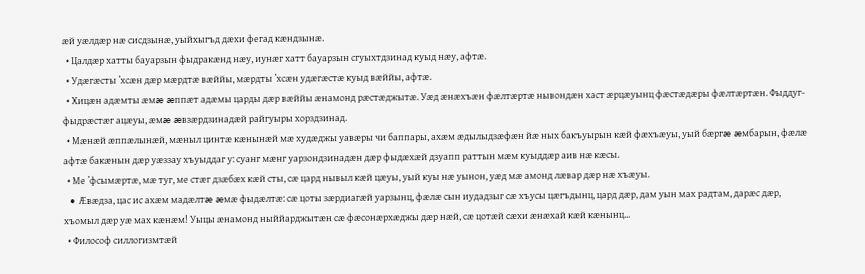æй уæлдæр нæ сисдзынæ, уыйхыгъд дæхи фегад кæндзынæ.
  • Цалдæр хатты бауарзын фыдракæнд нæу, иунæг хатт бауарзын сгуыхтдзинад куыд нæу, афтæ.
  • Удæгæсты ’хсæн дæр мæрдтæ вæййы, мæрдты ’хсæн удæгæстæ куыд вæййы, афтæ.
  • Хицæн адæмты æмæ æппæт адæмы царды дæр вæййы æнамонд рæстæджытæ. Уæд æнæхъæн фæлтæртæ нывондæн хаст æрцæуынц фæстæдæры фæлтæртæн. Фыддуг-фыдрæстæг ацæуы, æмæ æвзæрдзинадæй райгуыры хорздзинад.
  • Мæнæй æппæлынæй, мæныл цинтæ кæнынæй мæ худæджы уавæры чи баппары, ахæм æдылыдзæфæн йæ ных бакъуырын кæй фæхъæуы, уый бæргæ æмбарын, фæлæ афтæ бакæнын дæр уæззау хъуыддаг у: суанг мæнг уарзондзинадæн дæр фыдæхæй дзуапп раттын мæм куыддæр аив нæ кæсы.
  • Ме ’фсымæртæ, мæ туг, ме стæг дзæбæх кæй сты, сæ цард нывыл кæй цæуы, уый куы нæ уынон, уæд мæ амонд лæвар дæр нæ хъæуы.
  • Æвæдза, цас ис ахæм мадæлтæ æмæ фыдæлтæ: сæ цоты зæрдиагæй уарзынц, фæлæ сын иудадзыг сæ хъусы цæгъдынц, цард дæр, дам уын мах радтам, дарæс дæр, хъомыл дæр уæ мах кæнæм! Уыцы æнамонд ныййарджытæн сæ фæсонæрхæджы дæр нæй, сæ цотæй сæхи æнæхай кæй кæнынц...
  • Философ силлогизмтæй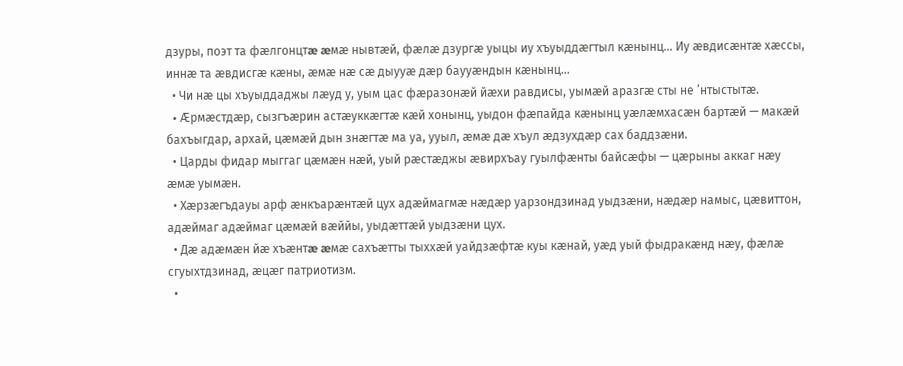дзуры, поэт та фæлгонцтæ æмæ нывтæй, фæлæ дзургæ уыцы иу хъуыддæгтыл кæнынц... Иу æвдисæнтæ хæссы, иннæ та æвдисгæ кæны, æмæ нæ сæ дыууæ дæр баууæндын кæнынц...
  • Чи нæ цы хъуыддаджы лæуд у, уым цас фæразонæй йæхи равдисы, уымæй аразгæ сты не ’нтыстытæ.
  • Æрмæстдæр, сызгъæрин астæуккæгтæ кæй хонынц, уыдон фæпайда кæнынц уæлæмхасæн бартæй — макæй бахъыгдар, архай, цæмæй дын знæгтæ ма уа, ууыл, æмæ дæ хъул æдзухдæр сах баддзæни.
  • Царды фидар мыггаг цæмæн нæй, уый рæстæджы æвирхъау гуылфæнты байсæфы — цæрыны аккаг нæу æмæ уымæн.
  • Хæрзæгъдауы арф æнкъарæнтæй цух адæймагмæ нæдæр уарзондзинад уыдзæни, нæдæр намыс, цæвиттон, адæймаг адæймаг цæмæй вæййы, уыдæттæй уыдзæни цух.
  • Дæ адæмæн йæ хъæнтæ æмæ сахъæтты тыххæй уайдзæфтæ куы кæнай, уæд уый фыдракæнд нæу, фæлæ сгуыхтдзинад, æцæг патриотизм.
  •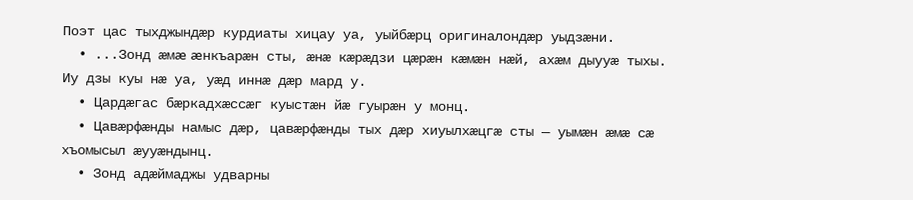Поэт цас тыхджындæр курдиаты хицау уа, уыйбæрц оригиналондæр уыдзæни.
  • ...Зонд æмæ æнкъарæн сты, æнæ кæрæдзи цæрæн кæмæн нæй, ахæм дыууæ тыхы. Иу дзы куы нæ уа, уæд иннæ дæр мард у.
  • Цардæгас бæркадхæссæг куыстæн йæ гуырæн у монц.
  • Цавæрфæнды намыс дæр, цавæрфæнды тых дæр хиуылхæцгæ сты — уымæн æмæ сæ хъомысыл æууæндынц.
  • Зонд адæймаджы удварны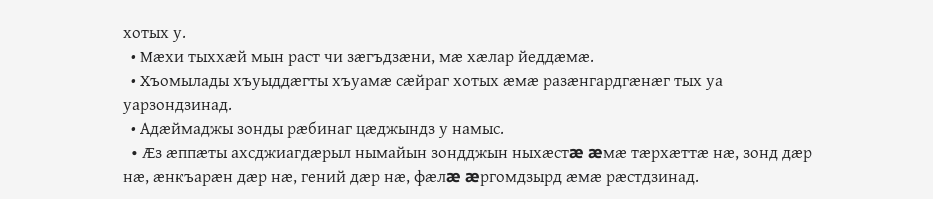хотых у.
  • Мæхи тыххæй мын раст чи зæгъдзæни, мæ хæлар йеддæмæ.
  • Хъомылады хъуыддæгты хъуамæ сæйраг хотых æмæ разæнгардгæнæг тых уа уарзондзинад.
  • Адæймаджы зонды рæбинаг цæджындз у намыс.
  • Æз æппæты ахсджиагдæрыл нымайын зондджын ныхæстæ æмæ тæрхæттæ нæ, зонд дæр нæ, æнкъарæн дæр нæ, гений дæр нæ, фæлæ æргомдзырд æмæ рæстдзинад.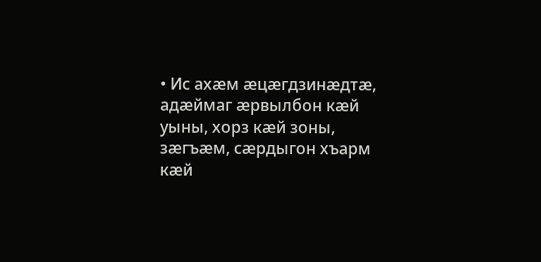• Ис ахæм æцæгдзинæдтæ, адæймаг æрвылбон кæй уыны, хорз кæй зоны, зæгъæм, сæрдыгон хъарм кæй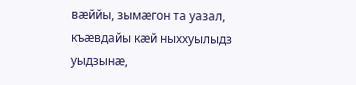вæййы, зымæгон та уазал, къæвдайы кæй ныххуылыдз уыдзынæ,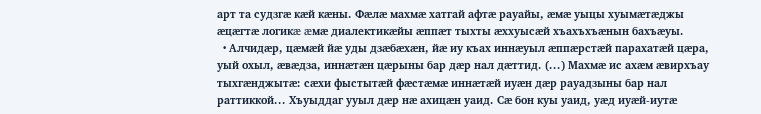арт та судзгæ кæй кæны. Фæлæ махмæ хатгай афтæ рауайы, æмæ уыцы хуымæтæджы æцæгтæ логикæ æмæ диалектикæйы æппæт тыхты æххуысæй хъахъхъæнын бахъæуы.
  • Алчидæр, цæмæй йæ уды дзæбæхæн, йæ иу къах иннæуыл æппæрстæй парахатæй цæра, уый охыл, æвæдза, иннæтæн цæрыны бар дæр нал дæттид. (...) Махмæ ис ахæм æвирхъау тыхгæнджытæ: сæхи фыстытæй фæстæмæ иннæтæй иуæн дæр рауадзыны бар нал раттиккой... Хъуыддаг ууыл дæр нæ ахицæн уаид. Сæ бон куы уаид, уæд иуæй-иутæ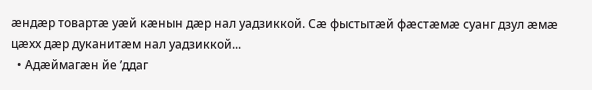æндæр товартæ уæй кæнын дæр нал уадзиккой. Сæ фыстытæй фæстæмæ суанг дзул æмæ цæхх дæр дуканитæм нал уадзиккой...
  • Адæймагæн йе ’ддаг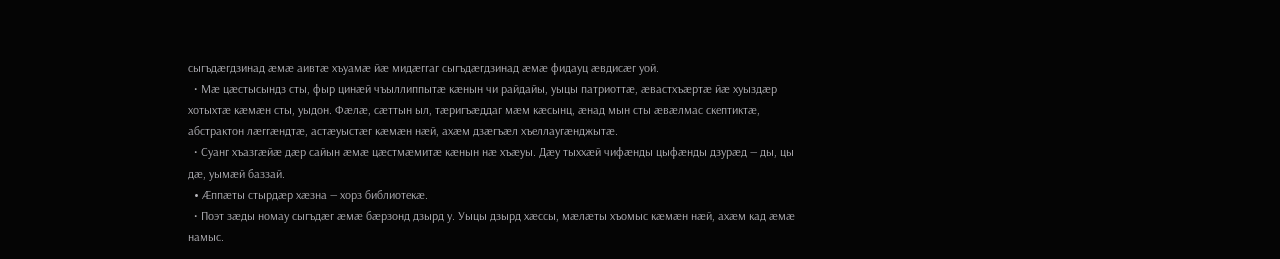сыгъдæгдзинад æмæ аивтæ хъуамæ йæ мидæггаг сыгъдæгдзинад æмæ фидауц æвдисæг уой.
  • Мæ цæстысындз сты, фыр цинæй чъыллиппытæ кæнын чи райдайы, уыцы патриоттæ, æвастхъæртæ йæ хуыздæр хотыхтæ кæмæн сты, уыдон. Фæлæ, сæттын ыл, тæригъæддаг мæм кæсынц, æнад мын сты æвæлмас скептиктæ, абстрактон лæггæндтæ, астæуыстæг кæмæн нæй, ахæм дзæгъæл хъеллаугæнджытæ.
  • Суанг хъазгæйæ дæр сайын æмæ цæстмæмитæ кæнын нæ хъæуы. Дæу тыххæй чифæнды цыфæнды дзурæд — ды, цы дæ, уымæй баззай.
  • Æппæты стырдæр хæзна — хорз библиотекæ.
  • Поэт зæды номау сыгъдæг æмæ бæрзонд дзырд у. Уыцы дзырд хæссы, мæлæты хъомыс кæмæн нæй, ахæм кад æмæ намыс.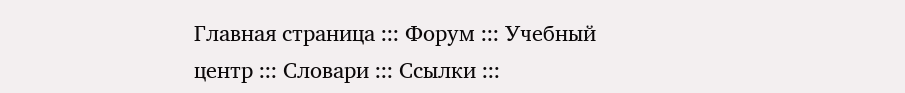Главная страница ::: Форум ::: Учебный центр ::: Словари ::: Ссылки :::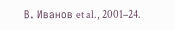В. Иванов et al., 2001–24.